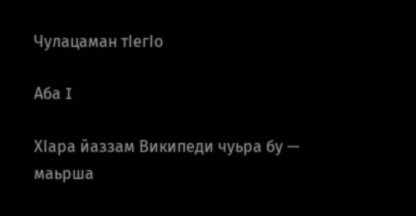Чулацаман тӀегӀо

Аба I

ХӀара йаззам Википеди чуьра бу — маьрша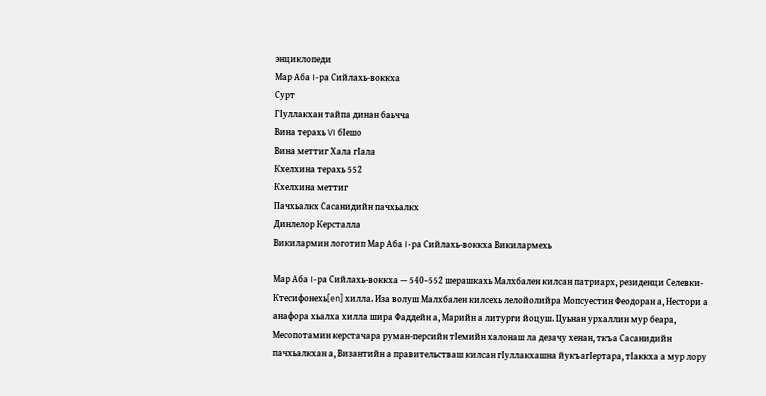энциклопеди
Мар Аба I-ра Сийлахь-воккха
Сурт
ГӀуллакхан тайпа динан баьчча
Вина терахь VI бӀешо
Вина меттиг Хала гІала
Кхелхина терахь 552
Кхелхина меттиг
Пачхьалкх Сасанидийн пачхьалкх
Динлелор Керсталла
Викилармин логотип Мар Аба I-ра Сийлахь-воккха Викилармехь

Мар Аба I-ра Сийлахь-воккха — 540−552 шерашкахь Малхбален килсан патриарх, резиденци Селевки-Ктесифонехь[en] хилла. Иза волуш Малхбален килсехь лелойолийра Мопсуестин Феодоран а, Нестори а анафора хьалха хилла шира Фаддейн а, Марийн а литурги йоцуш. Цуьнан урхаллин мур беара, Месопотамин керстачара руман-персийн тІемийн халонаш ла дезачу хенан, ткъа Сасанидийн пачхьалкхан а, Византийн а правительстваш килсан гІуллакхашна йукъагІертара, тІаккха а мур лору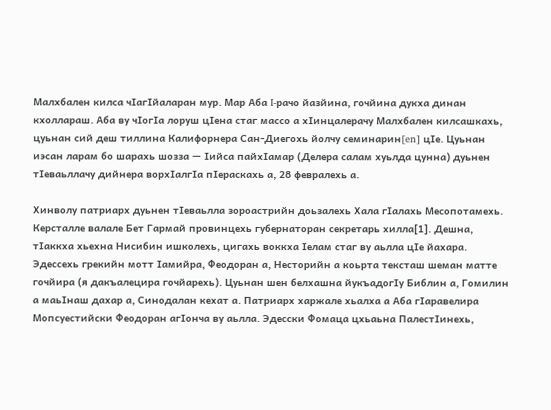Малхбален килса чІагІйаларан мур. Мар Аба I-рачо йазйина, гочйина дукха динан кхоллараш. Аба ву чІогІа лоруш цІена стаг массо а хІинцалерачу Малхбален килсашкахь, цуьнан сий деш тиллина Калифорнера Сан-Диегохь йолчу семинарин[en] цІе. Цуьнан иэсан ларам бо шарахь шозза — Іийса пайхІамар (Делера салам хуьлда цунна) дуьнен тІеваьллачу дийнера ворхІалгІа пІераскахь а, 28 февралехь а.

Хинволу патриарх дуьнен тІеваьлла зороастрийн доьзалехь Хала гІалахь Месопотамехь. Керсталле валале Бет Гармай провинцехь губернаторан секретарь хилла[1]. Дешна, тІаккха хьехна Нисибин ишколехь, цигахь воккха Іелам стаг ву аьлла цІе йахара. Эдессехь грекийн мотт Іамийра, Феодоран а, Несторийн а коьрта тексташ шеман матте гочйира (я дакъалецира гочйарехь). Цуьнан шен белхашна йукъадогІу Библин а, Гомилин а маьІнаш дахар а, Синодалан кехат а. Патриарх харжале хьалха а Аба гІаравелира Мопсуестийски Феодоран агІонча ву аьлла. Эдесски Фомаца цхьаьна ПалестІинехь,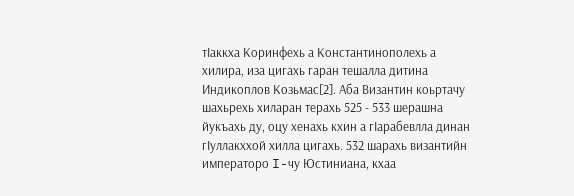тІаккха Коринфехь а Константинополехь а хилира, иза цигахь гаран тешалла дитина Индикоплов Козьмас[2]. Аба Византин коьртачу шахьрехь хиларан терахь 525 - 533 шерашна йукъахь ду, оцу хенахь кхин а гІарабевлла динан гІуллакххой хилла цигахь. 532 шарахь византийн императоро I-чу Юстиниана, кхаа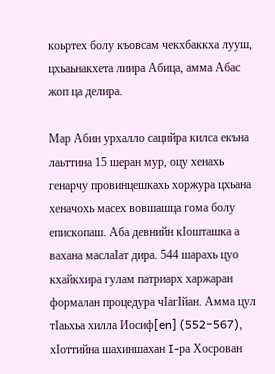коьртех болу къовсам чекхбаккха лууш, цхьаьнакхета лиира Абица, амма Абас жоп ца делира.

Мар Абин урхалло сацийра килса екъна лаьттина 15 шеран мур, оцу хенахь генарчу провинцешкахь хоржура цхьана хеначохь масех вовшашца гома болу епископаш. Аба девнийн кІошташка а вахана маслаІат дира. 544 шарахь цуо кхайкхира гулам патриарх харжаран формалан процедура чІагІйан. Амма цул тІаьхьа хилла Иосиф[en] (552−567), хІоттийна шахиншахан I-ра Хосрован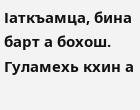Іаткъамца, бина барт а бохош. Гуламехь кхин а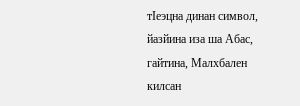тІеэцна динан символ, йазйина иза ша Абас, гайтина, Малхбален килсан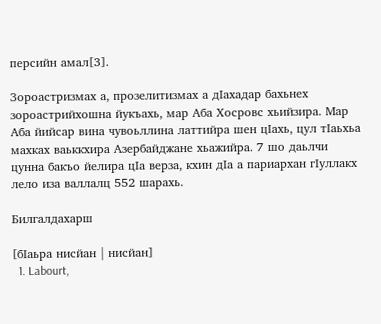персийн амал[3].

Зороастризмах а, прозелитизмах а дІахадар бахьнех зороастрийхошна йукъахь, мар Аба Хосровс хьийзира. Мар Аба йийсар вина чувоьллина латтийра шен цІахь, цул тІаьхьа махках ваьккхира Азербайджане хьажийра. 7 шо даьлчи цунна бакъо йелира цІа верза, кхин дІа а париархан гІуллакх лело иза валлалц 552 шарахь.

Билгалдахарш

[бӀаьра нисйан | нисйан]
  1. Labourt,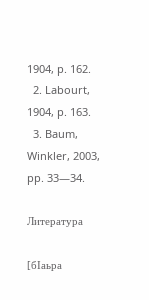1904, p. 162.
  2. Labourt, 1904, p. 163.
  3. Baum, Winkler, 2003, pp. 33—34.

Литература

[бӀаьра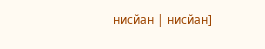нисйан | нисйан]